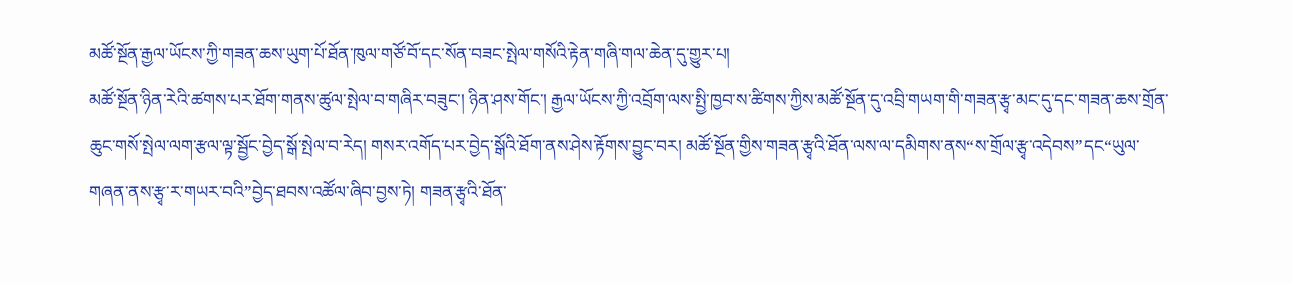མཚོ་སྔོན་རྒྱལ་ཡོངས་ཀྱི་གཟན་ཆས་ཡུག་པོ་ཐོན་ཁུལ་གཙོ་བོ་དང་སོན་བཟང་སྤེལ་གསོའི་རྟེན་གཞི་གལ་ཆེན་དུ་གྱུར་པ།
མཚོ་སྔོན་ཉིན་རེའི་ཚགས་པར་ཐོག་གནས་ཚུལ་སྤེལ་བ་གཞིར་བཟུང་། ཉིན་ཤས་གོང་། རྒྱལ་ཡོངས་ཀྱི་འབྲོག་ལས་སྤྱི་ཁྱབ་ས་ཚིགས་ཀྱིས་མཚོ་སྔོན་དུ་འབྲི་གཡག་གི་གཟན་རྩྭ་མང་དུ་དང་གཟན་ཆས་གྲོན་ཆུང་གསོ་སྤེལ་ལག་རྩལ་ལྟ་སྦྱོང་བྱེད་སྒོ་སྤེལ་བ་རེད། གསར་འགོད་པར་བྱེད་སྒོའི་ཐོག་ནས་ཤེས་རྟོགས་བྱུང་བར། མཚོ་སྔོན་གྱིས་གཟན་རྩྭའི་ཐོན་ལས་ལ་དམིགས་ནས“ས་གྲོལ་རྩྭ་འདེབས”དང“ཡུལ་གཞན་ནས་རྩྭ་ར་གཡར་བའི”བྱེད་ཐབས་འཚོལ་ཞིབ་བྱས་ཏེ། གཟན་རྩྭའི་ཐོན་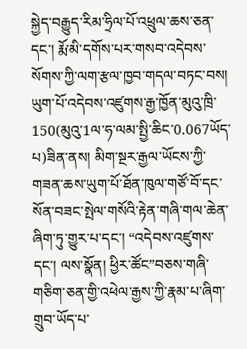སྐྱེད་བརྒྱུད་རིམ་ཧྲིལ་པོ་འཕྲུལ་ཆས་ཅན་དང་། རྨོ་མི་དགོས་པར་གསབ་འདེབས་སོགས་ཀྱི་ལག་རྩལ་ཁྱབ་གདལ་བཏང་བས། ཡུག་པོ་འདེབས་འཛུགས་རྒྱ་ཁྱོན་མུའུ་ཁྲི་150(མུའུ་1ལ་ཧ་ལམ་སྤྱི་ཆིང་0.067ཡོད་པ)ཟིན་ནས། མིག་སྔར་རྒྱལ་ཡོངས་ཀྱི་གཟན་ཆས་ཡུག་པོ་ཐོན་ཁུལ་གཙོ་བོ་དང་སོན་བཟང་སྤེལ་གསོའི་རྟེན་གཞི་གལ་ཆེན་ཞིག་ཏུ་གྱུར་པ་དང་། “འདེབས་འཛུགས་དང་། ལས་སྣོན། ཕྱིར་ཚོང”བཅས་གཞི་གཅིག་ཅན་གྱི་འཕེལ་རྒྱས་ཀྱི་རྣམ་པ་ཞིག་གྲུབ་ཡོད་པ་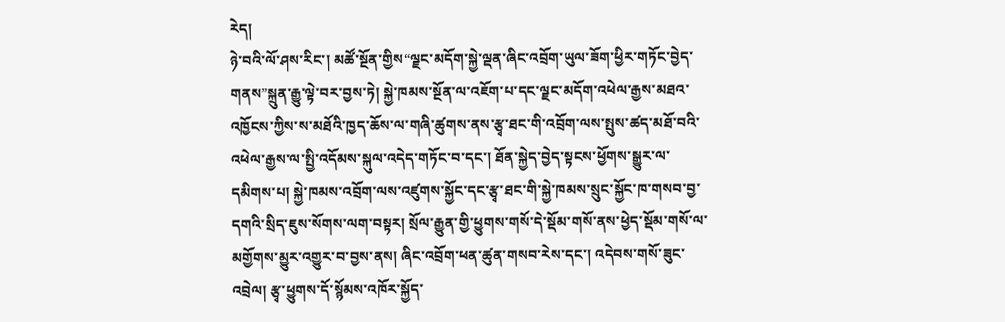རེད།
ཉེ་བའི་ལོ་ཤས་རིང་། མཚོ་སྔོན་གྱིས“ལྗང་མདོག་སྐྱེ་ལྡན་ཞིང་འབྲོག་ཡུལ་ཟོག་ཕྱིར་གཏོང་བྱེད་གནས”སྐྲུན་རྒྱུ་ལྟེ་བར་བྱས་ཏེ། སྐྱེ་ཁམས་སྔོན་ལ་འཇོག་པ་དང་ལྗང་མདོག་འཕེལ་རྒྱས་མཐའ་འཁྱོངས་ཀྱིས་ས་མཐོའི་ཁྱད་ཆོས་ལ་གཞི་ཚུགས་ནས་རྩྭ་ཐང་གི་འབྲོག་ལས་སྤུས་ཚད་མཐོ་བའི་འཕེལ་རྒྱས་ལ་སྤྱི་འདོམས་སྐུལ་འདེད་གཏོང་བ་དང་། ཐོན་སྐྱེད་བྱེད་སྟངས་ཕྱོགས་སྒྱུར་ལ་དམིགས་པ། སྐྱེ་ཁམས་འབྲོག་ལས་འཛུགས་སྐྱོང་དང་རྩྭ་ཐང་གི་སྐྱེ་ཁམས་སྲུང་སྐྱོང་ཁ་གསབ་བྱ་དགའི་སྲིད་ཇུས་སོགས་ལག་བསྟར། སྲོལ་རྒྱུན་གྱི་ཕྱུགས་གསོ་དེ་སྡོམ་གསོ་ནས་ཕྱེད་སྡོམ་གསོ་ལ་མགྱོགས་མྱུར་འགྱུར་བ་བྱས་ནས། ཞིང་འབྲོག་ཕན་ཚུན་གསབ་རེས་དང་། འདེབས་གསོ་ཟུང་འབྲེལ། རྩྭ་ཕྱུགས་དོ་སྙོམས་འཁོར་སྐྱོད་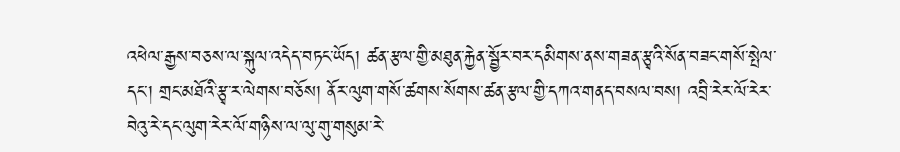འཕེལ་རྒྱས་བཅས་ལ་སྐུལ་འདེད་བཏང་ཡོད། ཚན་རྩལ་གྱི་མཐུན་རྐྱེན་སྦྱོར་བར་དམིགས་ནས་གཟན་རྩྭའི་སོན་བཟང་གསོ་སྤེལ་དང་། གྲང་མཐོའི་རྩྭ་ར་ལེགས་བཅོས། ནོར་ལུག་གསོ་ཚགས་སོགས་ཚན་རྩལ་གྱི་དཀའ་གནད་བསལ་བས། འབྲི་རེར་ལོ་རེར་བེའུ་རེ་དང་ལུག་རེར་ལོ་གཉིས་ལ་ལུ་གུ་གསུམ་རེ་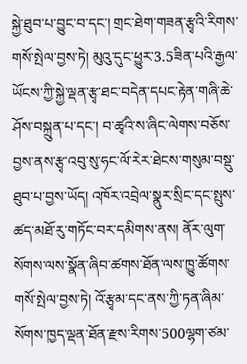སྐྱེ་ཐུབ་པ་བྱུང་བ་དང་། གྲང་ཐེག་གཟན་རྩྭའི་རིགས་གསོ་སྤེལ་བྱས་ཏེ། མུའུ་དུང་ཕྱུར་3.5ཟིན་པའི་རྒྱལ་ཡོངས་ཀྱི་སྐྱེ་ལྡན་རྩྭ་ཐང་བདེན་དཔང་རྟེན་གཞི་ཆེ་ཤོས་བསྐྲུན་པ་དང་། བ་ཚྭའི་ས་ཞིང་ལེགས་བཅོས་བྱས་ནས་རྩྭ་འབུ་སུ་ཧང་ལོ་རེར་ཐེངས་གསུམ་བསྡུ་ཐུབ་པ་བྱས་ཡོད། འཁོར་འབྲེལ་སྣུར་སྲིང་དང་སྤུས་ཚད་མཐོ་རུ་གཏོང་བར་དམིགས་ནས། ནོར་ལུག་སོགས་ལས་སྣོན་ཞིབ་ཚགས་ཐོན་ལས་ཁྱུ་ཚོགས་གསོ་སྤེལ་བྱས་ཏེ། འོ་རྩྭམ་དང་ནས་ཀྱི་ཏན་ཞིམ་སོགས་ཁྱད་ལྡན་ཐོན་རྫས་རིགས་500ལྷག་ཙམ་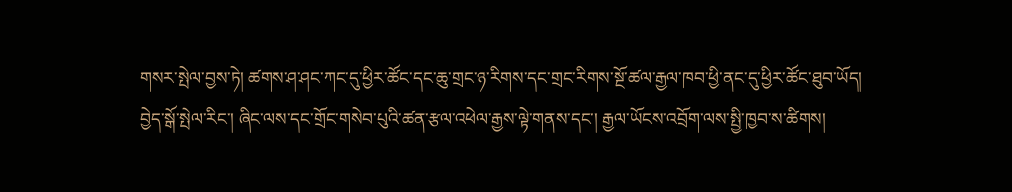གསར་སྤེལ་བྱས་ཏེ། ཚགས་ཤ་ཤང་ཀང་དུ་ཕྱིར་ཚོང་དང་ཆུ་གྲང་ཉ་རིགས་དང་གྲང་རིགས་སྔོ་ཚལ་རྒྱལ་ཁབ་ཕྱི་ནང་དུ་ཕྱིར་ཚོང་ཐུབ་ཡོད།
བྱེད་སྒོ་སྤེལ་རིང་། ཞིང་ལས་དང་གྲོང་གསེབ་པུའི་ཚན་རྩལ་འཕེལ་རྒྱས་ལྟེ་གནས་དང་། རྒྱལ་ཡོངས་འབྲོག་ལས་སྤྱི་ཁྱབ་ས་ཚིགས།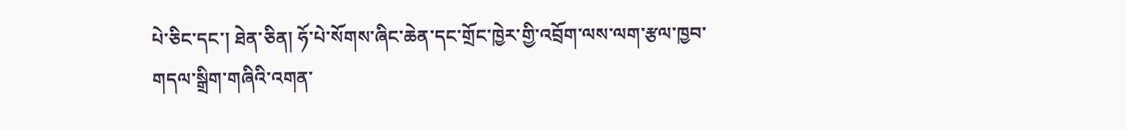པེ་ཅིང་དང་། ཐེན་ཅིན། ཧོ་པེ་སོགས་ཞིང་ཆེན་དང་གྲོང་ཁྱེར་གྱི་འབྲོག་ལས་ལག་རྩལ་ཁྱབ་གདལ་སྒྲིག་གཞིའི་འགན་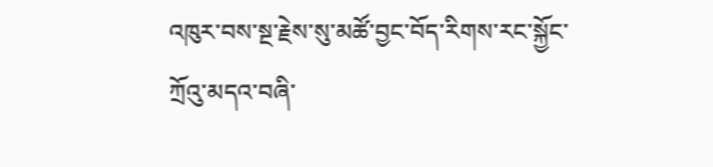འཁུར་བས་སྔ་རྗེས་སུ་མཚོ་བྱང་བོད་རིགས་རང་སྐྱོང་ཀྲོའུ་མདའ་བཞི་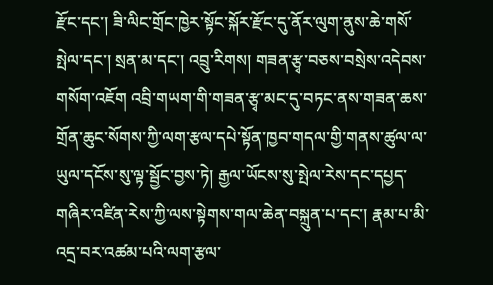རྫོང་དང་། ཟི་ལིང་གྲོང་ཁྱེར་སྟོང་སྐོར་རྫོང་དུ་ནོར་ལུག་ནུས་ཆེ་གསོ་སྤེལ་དང་། སྲན་མ་དང་། འབྲུ་རིགས། གཟན་རྩྭ་བཅས་བསྲེས་འདེབས་གསོག་འཇོག འབྲི་གཡག་གི་གཟན་རྩྭ་མང་དུ་བཏང་ནས་གཟན་ཆས་གྲོན་ཆུང་སོགས་ཀྱི་ལག་རྩལ་དཔེ་སྟོན་ཁྱབ་གདལ་གྱི་གནས་ཚུལ་ལ་ཡུལ་དངོས་སུ་ལྟ་སྦྱོང་བྱས་ཏེ། རྒྱལ་ཡོངས་སུ་སྤེལ་རེས་དང་དཔྱད་གཞིར་འཛིན་རེས་ཀྱི་ལས་སྟེགས་གལ་ཆེན་བསྐྲུན་པ་དང་། རྣམ་པ་མི་འདྲ་བར་འཚམ་པའི་ལག་རྩལ་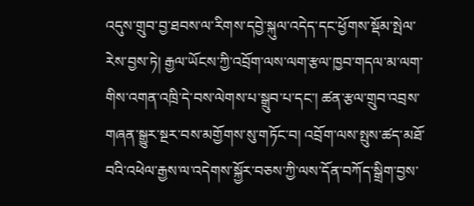འདུས་གྲུབ་བྱ་ཐབས་ལ་རིགས་དབྱེ་སྐུལ་འདེད་དང་ཕྱོགས་སྡོམ་སྤེལ་རེས་བྱས་ཏེ། རྒྱལ་ཡོངས་ཀྱི་འབྲོག་ལས་ལག་རྩལ་ཁྱབ་གདལ་མ་ལག་གིས་འགན་འཁྲི་དེ་བས་ལེགས་པ་སྒྲུབ་པ་དང་། ཚན་རྩལ་གྲུབ་འབྲས་གཞན་སྒྱུར་སྔར་བས་མགྱོགས་སུ་གཏོང་བ། འབྲོག་ལས་སྤུས་ཚད་མཐོ་བའི་འཕེལ་རྒྱས་ལ་འདེགས་སྐྱོར་བཅས་ཀྱི་ལས་དོན་བཀོད་སྒྲིག་བྱས་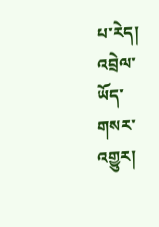པ་རེད།
འབྲེལ་ཡོད་གསར་འགྱུར།